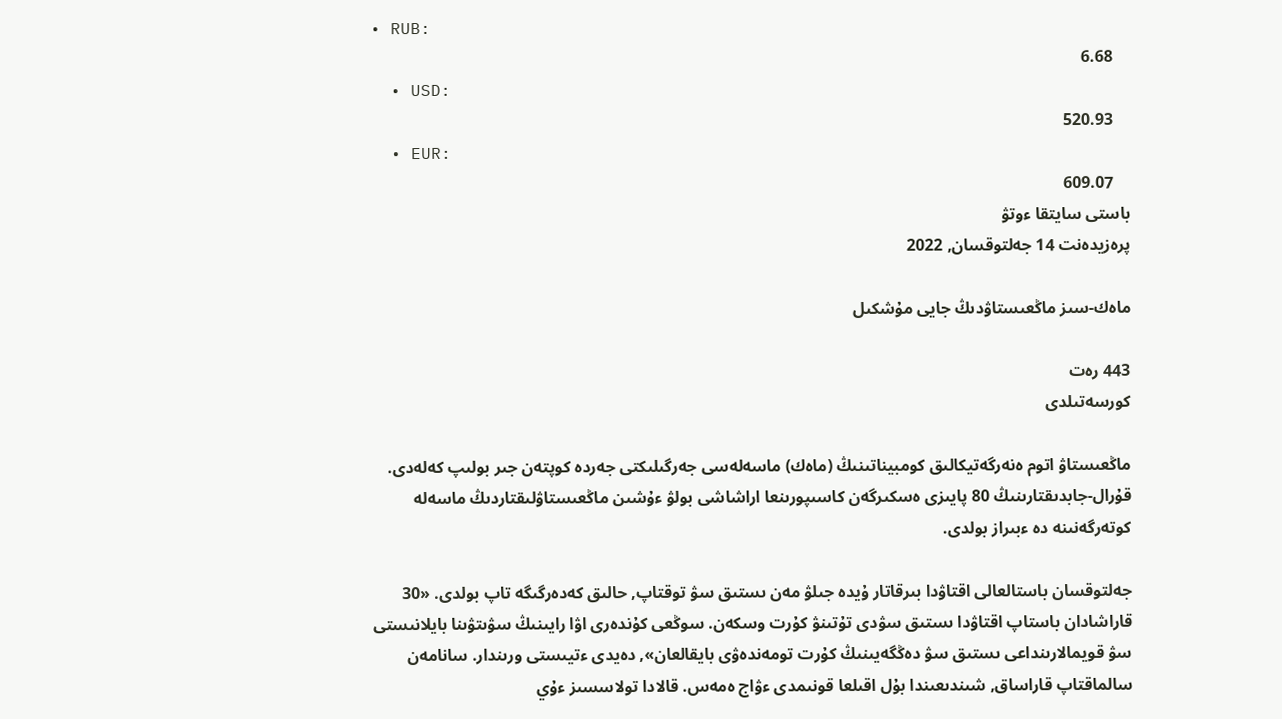• RUB:
    6.68
  • USD:
    520.93
  • EUR:
    609.07
باستى سايتقا ءوتۋ
پرەزيدەنت 14 جەلتوقسان, 2022

ماەك-سىز ماڭعىستاۋدىڭ جايى مۇشكىل

443 رەت
كورسەتىلدى

ماڭعىستاۋ اتوم ەنەرگەتيكالىق كومبيناتىنىڭ (ماەك) ماسەلەسى جەرگىلىكتى جەردە كوپتەن جىر بولىپ كەلەدى. قۇرال-جابدىقتارىنىڭ 80 پايىزى ەسكىرگەن كاسىپورىنعا اراشاشى بولۋ ءۇشىن ماڭعىستاۋلىقتاردىڭ ماسەلە كوتەرگەنىنە دە ءبىراز بولدى.

جەلتوقسان باستالعالى اقتاۋدا بىرقاتار ۇيدە جىلۋ مەن ىستىق سۋ توقتاپ, حالىق كەدەرگىگە تاپ بولدى. «30 قاراشادان باستاپ اقتاۋدا ىستىق سۋدى تۇتىنۋ كۇرت وسكەن. سوڭعى كۇندەرى اۋا رايىنىڭ سۋىتۋىنا بايلانىستى سۋ قويمالارىنداعى ىستىق سۋ دەڭگەيىنىڭ كۇرت تومەندەۋى بايقالعان», دەيدى ءتيىستى ورىندار. سانامەن سالماقتاپ قاراساق, شىندىعىندا بۇل اقىلعا قونىمدى ءۋاج ەمەس. قالادا تولاسسىز ءۇي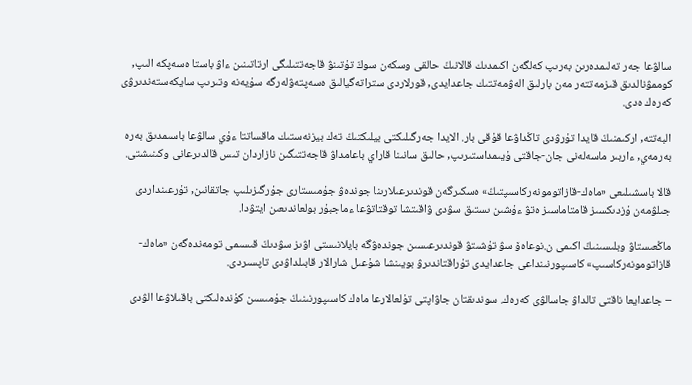سالۋعا جەر تەلىمدەرىن بەرىپ كەلگەن اكىمدىك قالانىڭ حالقى وسكەن سوڭ تۇتىنۋ قاجەتتىلىگى ارتاتىنىن ءاۋ باستا ەسەپكە الىپ, كوممۋنالدىق قىزمەتتەر مەن بارلىق الەۋمەتتىك جاعدايدى, قورلاردى ستراتەگيالىق ەسەپتەۋلەرگە سۇيەنە وتىرىپ سايكەستەندىرۋى كەرەك ەدى.

البەتتە, اركىمنىڭ قايدا تۇرۋدى تاڭداۋعا قۇقى بار. الايدا جەرگىلىكتى بيلىكتىڭ تەك بيزنەستىك ماقساتتا ءۇي سالۋعا باسىمدىق بەرە بەرمەي, ءاربىر ماسەلەنى جان-جاقتى ۇيىمداستىرىپ, حالىق سانىنا قاراي باعامداۋ قاجەتتىگىن نازاردان تىس قالدىرعانى وكىنىشتى.

قالا باسشىلىعى «ماەك-قازاتومونەركاسىپتىڭ» ەسكىرگەن قوندىرعىلارىنا جوندەۋ جۇمىستارى جۇرگىزىلىپ جاتقانىن, تۇرعىنداردى جىلۋمەن ۇزدىكسىز قامتاماسىز ەتۋ ءۇشىن ىستىق سۋدى ۋاقىتشا توقتاتۋعا ءماجبۇر بولعاندىعىن ايتۋدا.

ماڭعىستاۋ وبلىسىنىڭ اكىمى ن.نوعاەۆ سۋ تۇشىتۋ قوندىرعىسىن جوندەۋگە بايلانىستى اۋىز سۋدىڭ قىسىمى تومەندەگەن «ماەك-قازاتومونەركاسىپ» كاسىپورنىنداعى جاعدايدى تۇراقتاندىرۋ بويىنشا شۇعىل شارالار قابىلداۋدى تاپسىردى.

– جاعدايعا ناقتى تالداۋ جاسالۋى كەرەك. سوندىقتان جاۋاپتى تۇلعالارعا ماەك كاسىپورنىنىڭ جۇمىسىن كۇندەلىكتى باقىلاۋعا الۋدى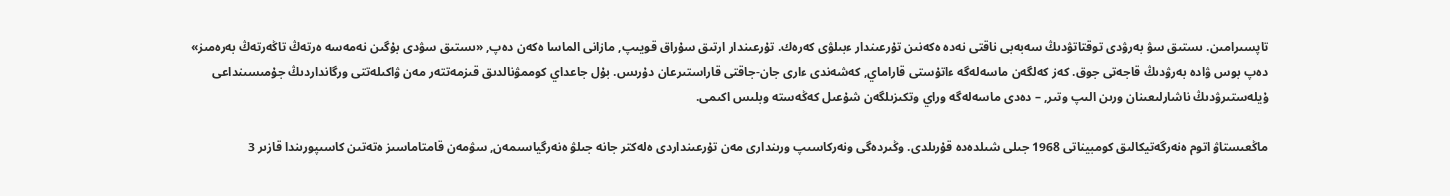تاپسىرامىن. ىستىق سۋ بەرۋدى توقتاتۋدىڭ سەبەبى ناقتى نەدە ەكەنىن تۇرعىندار ءبىلۋى كەرەك. تۇرعىندار ارتىق سۇراق قويىپ, مازانى الماسا ەكەن دەپ, «ىستىق سۋدى بۇگىن نەمەسە ەرتەڭ تاڭەرتەڭ بەرەمىز» دەپ بوس ۋادە بەرۋدىڭ قاجەتى جوق. كەز كەلگەن ماسەلەگە ءاتۇستى قاراماي, كەشەندى ءارى جان-جاقتى قاراستىرعان دۇرىس. بۇل جاعداي كوممۋنالدىق قىزمەتتەر مەن ۋاكىلەتتى ورگانداردىڭ جۇمىسىنداعى ۇيلەستىرۋدىڭ ناشارلىعىنان ورىن الىپ وتىر, – دەدى ماسەلەگە وراي وتكىزىلگەن شۇعىل كەڭەستە وبلىس اكىمى.

ماڭعىستاۋ اتوم ەنەرگەتيكالىق كومبيناتى 1968 جىلى شىلدەدە قۇرىلدى. وڭىردەگى ونەركاسىپ ورىندارى مەن تۇرعىنداردى ەلەكتر جانە جىلۋ ەنەرگياسىمەن, سۋمەن قامتاماسىز ەتەتىن كاسىپورىندا قازىر 3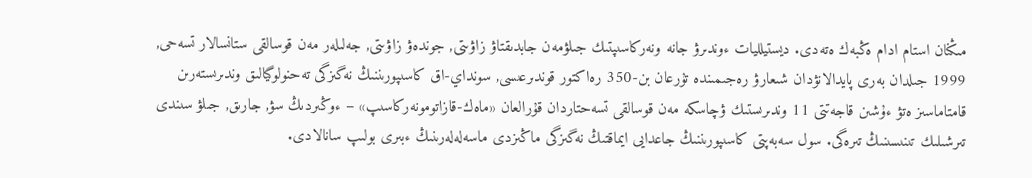مىڭنان استام ادام ەڭبەك ەتەدى. ديستيلليات ءوندىرۋ جانە ونەركاسىپتىك جىلۋمەن جابدىقتاۋ زاۋىتى, جوندەۋ زاۋىتى, جەلىلەر مەن قوسالقى ستانسالار تسەحى, 1999 جىلدان بەرى پايدالانۋدان شىعارۋ رەجىمىندە تۇرعان بن-350 رەاكتور قوندىرعىسى, سونداي-اق كاسىپورىننىڭ نەگىزگى تەحنولوگيالىق وندىرىستەرىن قامتاماسىز ەتۋ ءۇشىن قاجەتتى 11 وندىرىستىك ۋچاسكە مەن قوسالقى تسەحتاردان قۇرالعان «ماەك-قازاتومونەركاسىپ» – ءوڭىردىڭ سۋ, جارىق, جىلۋ سىندى تىرشىلىك تىنىسىنىڭ تىرەگى. سول سەبەپتى كاسىپورىننىڭ جاعدايى ايماقتىڭ نەگىزگى ماڭىزدى ماسەلەلەرىنىڭ ءبىرى بولىپ سانالادى.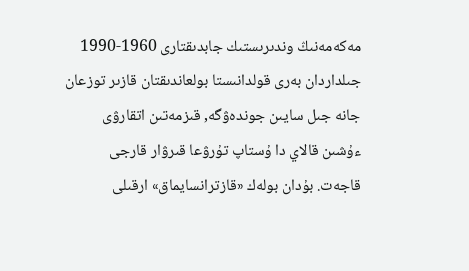مەكەمەنىڭ وندىرىستىك جابدىقتارى 1960-1990 جىلداردان بەرى قولدانىستا بولعاندىقتان قازىر توزعان جانە جىل سايىن جوندەۋگە, قىزمەتىن اتقارۋى ءۇشىن قالاي دا ۇستاپ تۇرۋعا قىرۋار قارجى قاجەت. بۇدان بولەك «قازترانسايماق» ارقىلى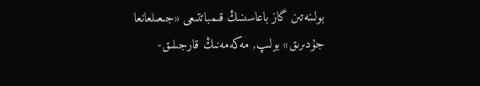بولىنەتىن گاز باعاسىنىڭ قىمباتتىعى «جىعىلعانعا جۇدىرىق» بولىپ, مەكەمەنىڭ قارجىلىق-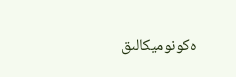ەكونوميكالىق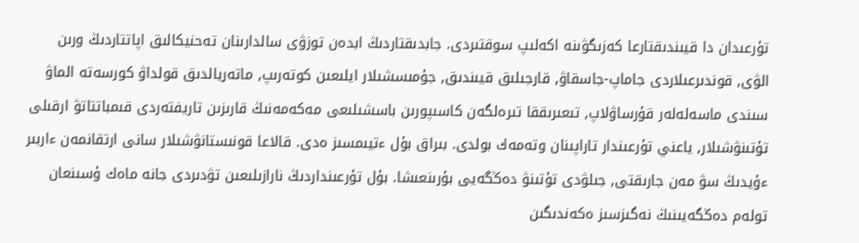تۇرعىدان دا قيىندىقتارعا كەزىگۋىنە اكەلىپ سوقتىردى. جابدىقتاردىڭ ابدەن توزۋى سالدارىنان تەحنيكالىق اپاتتاردىڭ ورىن الۋى, قوندىرعىلاردى جاماپ-جاسقاۋ, قارجىلىق قيىندىق, جۇمىسشىلار ايلىعىن كوتەرىپ, ماتەريالدىق قولداۋ كورسەتە الماۋ سىندى ماسەلەلەر قۇرساۋلاپ, تىعىرىققا تىرەلگەن كاسىپورىن باسشىلىعى مەكەمەنىڭ قارىزىن تاريفتەردى قىمباتتاتۋ ارقىلى تۇتىنۋشىلار, ياعني تۇرعىندار تاراپىنان وتەمەك بولدى. بىراق بۇل ءتيىمسىز ەدى. قالاعا قونىستانۋشىلار سانى ارتقانمەن ءاربىر ءۇيدىڭ سۋ مەن جارىقتى, جىلۋدى تۇتىنۋ دەڭگەيى بۇرىنعىشا. بۇل تۇرعىنداردىڭ نارازىلىعىن تۋدىردى جانە ماەك ۇسىنعان تولەم دەڭگەيىنىڭ نەگىزسىز ەكەندىگىن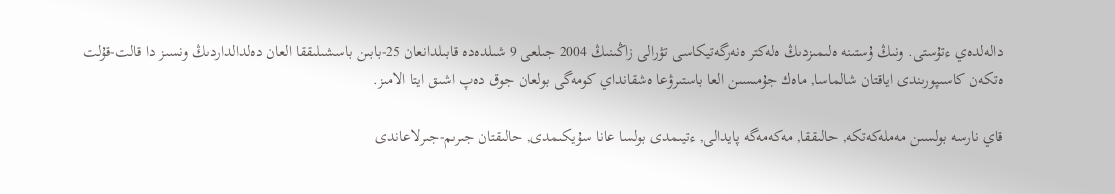دالەلدەي ءتۇستى. ونىڭ ۇستىنە ەلىمىزدىڭ ەلەكتر ەنەرگەتيكاسى تۋرالى زاڭىنىڭ 2004 جىلعى 9 شىلدەدە قابىلدانعان 25-بابىن باسشىلىققا العان دەلدالداردىڭ ونسىز دا قالت-قۇلت ەتكەن كاسىپورىندى اياقتان شالماسا, ماەك جۇمىسىن العا باستىرۋعا ەشقانداي كومەگى بولعان جوق دەپ اشىق ايتا الامىز.

قاي نارسە بولسىن مەملەكەتكە, حالىققا, مەكەمەگە پايدالى, ءتيىمدى بولسا عانا سۇيكىمدى, حالىقتان جىرىم-جىرلاعاندى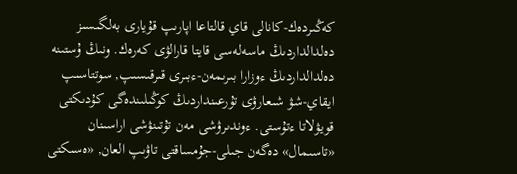كەڭىردەك-كانالى قاي قالتاعا اپارىپ قۇيارى بەلگىسىز دەلدالداردىڭ ماسەلەسى قايتا قارالۋى كەرەك. ونىڭ ۇستىنە دەلدالداردىڭ ءوزارا بىرىمەن-ءبىرى قىرقىسىپ, سوتتاسىپ ايقاي-شۋ شىعارۋى تۇرعىنداردىڭ كوڭىلىندەگى كۇدىكتى قويۋلاتا ءتۇستى. ءوندىرۋشى مەن تۇتىنۋشى اراسىنان «تاسىمال» دەگەن جىلى-جۇمساقتى تاۋىپ العان, «ەسىكتى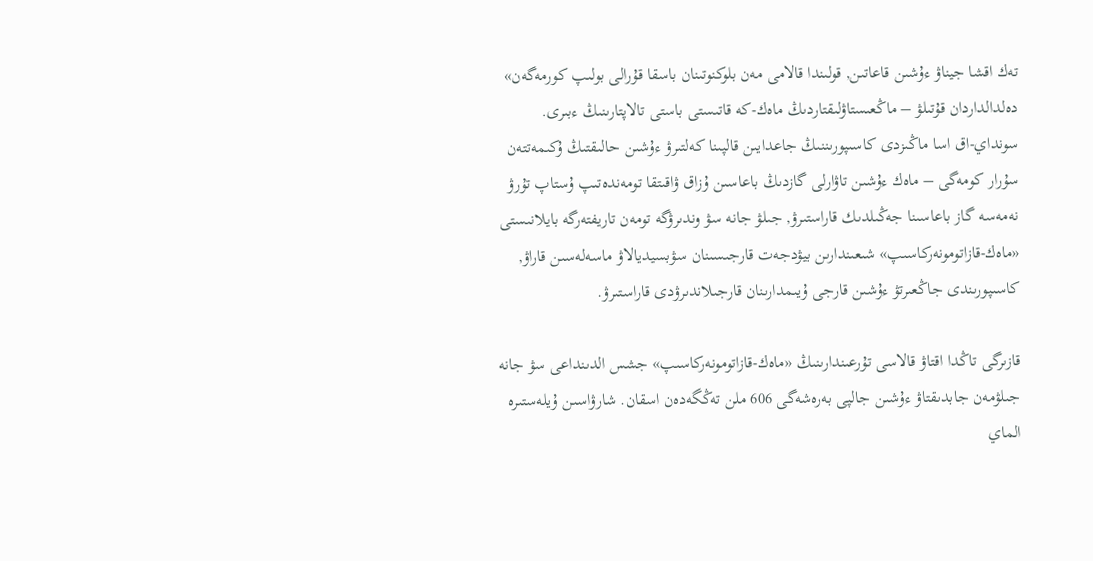تەك اقشا جيناۋ ءۇشىن قاعاتىن, قولىندا قالامى مەن بلوكنوتىنان باسقا قۇرالى بولىپ كورمەگەن» دەلدالداردان قۇتىلۋ – ماڭعىستاۋلىقتاردىڭ ماەك-كە قاتىستى باستى تالاپتارىنىڭ ءبىرى. سونداي-اق اسا ماڭىزدى كاسىپورىننىڭ جاعدايىن قالپىنا كەلتىرۋ ءۇشىن حالىقتىڭ ۇكىمەتتەن سۇرار كومەگى – ماەك ءۇشىن تاۋارلى گازدىڭ باعاسىن ۇزاق ۋاقىتقا تومەندەتىپ ۇستاپ تۇرۋ نەمەسە گاز باعاسىنا جەڭىلدىك قاراستىرۋ, جىلۋ جانە سۋ وندىرۋگە تومەن تاريفتەرگە بايلانىستى «ماەك-قازاتومونەركاسىپ» شىعىندارىن بيۋدجەت قارجىسىنان سۋبسيديالاۋ ماسەلەسىن قاراۋ, كاسىپورىندى جاڭعىرتۋ ءۇشىن قارجى ۇيىمدارىنان قارجىلاندىرۋدى قاراستىرۋ.

قازىرگى تاڭدا اقتاۋ قالاسى تۇرعىندارىنىڭ «ماەك-قازاتومونەركاسىپ» جشس الدىنداعى سۋ جانە جىلۋمەن جابدىقتاۋ ءۇشىن جالپى بەرەشەگى 606 ملن تەڭگەدەن اسقان. شارۋاسىن ۇيلەستىرە الماي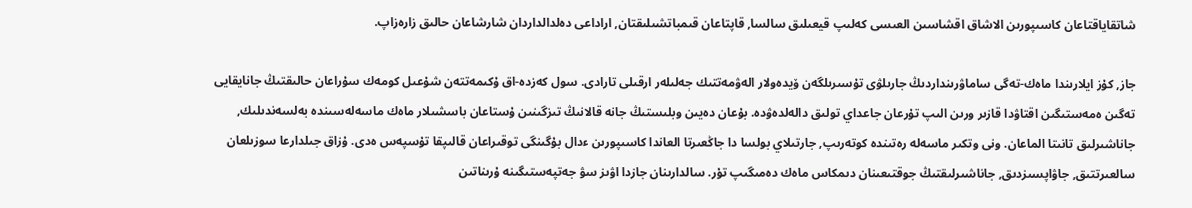شاتقاياقتاعان كاسىپورىن الاشاق اقشاسىن العىسى كەلىپ قيعىلىق سالسا, قاپتاعان قىمباتشىلىقتان, اراداعى دەلدالداردان شارشاعان حالىق زارەزاپ.

جاز, كۇز ايلارىندا ماەك-تەگى ساماۋرىنداردىڭ جارىلۋى تۇسىرىلگەن ۆيدەولار الەۋمەتتىك جەلىلەر ارقىلى تارادى. سول كەزدە-اق ۇكىمەتتەن شۇعىل كومەك سۇراعان حالىقتىڭ جانايقايى تەگىن ەمەستىگىن اقتاۋدا قازىر ورىن الىپ تۇرعان جاعداي تولىق دالەلدەۋدە. بۇعان دەيىن وبلىستىڭ جانە قالانىڭ تىزگىنىن ۇستاعان باسشىلار ماەك ماسەلەسىندە بەلسەندىلىك, جاناشىرلىق تانىتا الماعان. ونى وتكىر ماسەلە رەتىندە كوتەرىپ, جارتىلاي بولسا دا جاڭعىرتا العاندا كاسىپورىن ءدال بۇگىنگى توقىراعان قالىپقا تۇسپەس ەدى. ۇزاق جىلدارعا سوزىلعان سالعىرتتىق, جاۋاپسىزدىق, جاناشىرلىقتىڭ جوقتىعىنان دىمكاس ماەك دەمىگىپ تۇر. سالدارىنان جازدا اۋىز سۋ جەتپەستىگىنە ۇرىناتىن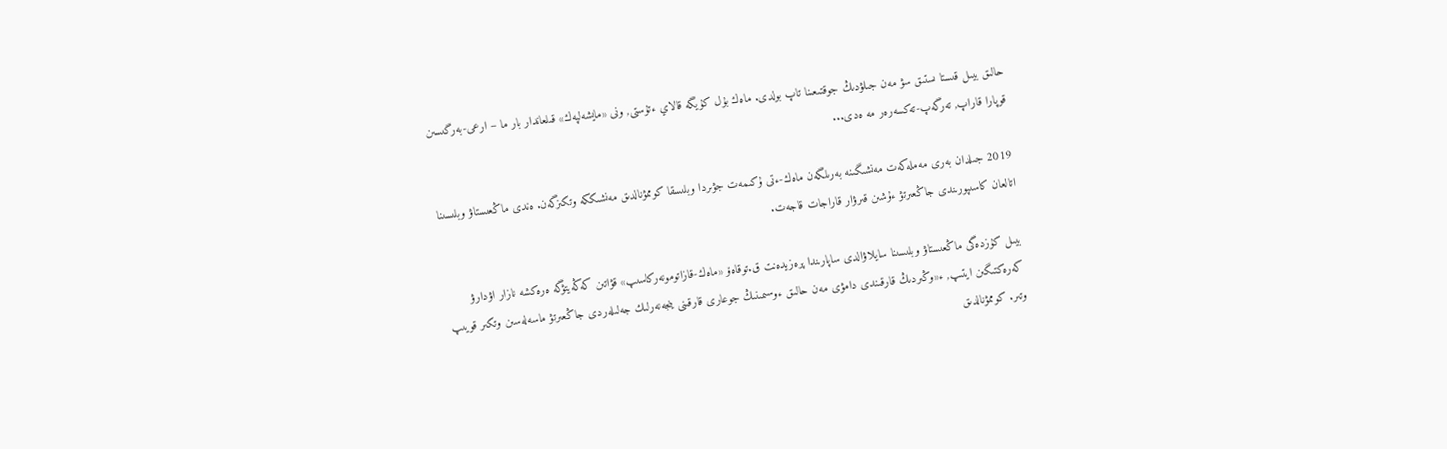حالىق بيىل قىستا ىستىق سۋ مەن جىلۋدىڭ جوقتىعىنا تاپ بولدى. ماەك بۇل كۇيگە قالاي ءتۇستى, ونى «مايشەلپەك» قىلعاندار بار ما – ارعى-بەرگىسىن قوپارا قاراپ, تەرگەپ-تەكسەرەر مە ەدى...

2019 جىلدان بەرى مەملەكەت مەنشىگىنە بەرىلگەن ماەك-ءتى ۇكىمەت جۋىردا وبلىسقا كوممۋنالدىق مەنشىككە وتكىزگەن. ەندى ماڭعىستاۋ وبلىسىنا اتالعان كاسىپورىندى جاڭعىرتۋ ءۇشىن قىرۋار قاراجات قاجەت.

بيىل كۇزدەگى ماڭعىستاۋ وبلىسىنا سايلاۋالدى ساپارىندا پرەزيدەنت ق.توقاەۆ «ماەك-قازاتومونەركاسىپ» قۋاتىن كەڭەيتۋگە ەرەكشە نازار اۋدارۋ كەرەكتىگىن ايتىپ, ء«وڭىردىڭ قارقىندى دامۋى مەن حالىق ءوسىمىنىڭ جوعارى قارقىنى ينجەنەرلىك جەلىلەردى جاڭعىرتۋ ماسەلەسىن وتكىر قويىپ وتىر. كوممۋنالدىق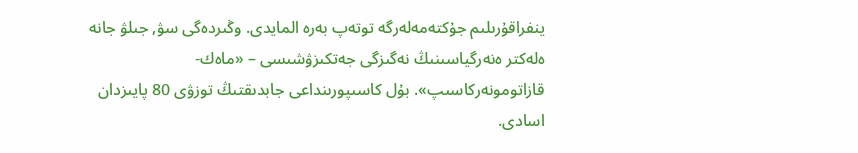ينفراقۇرىلىم جۇكتەمەلەرگە توتەپ بەرە المايدى. وڭىردەگى سۋ, جىلۋ جانە ەلەكتر ەنەرگياسىنىڭ نەگىزگى جەتكىزۋشىسى – «ماەك-قازاتومونەركاسىپ». بۇل كاسىپورىنداعى جابدىقتىڭ توزۋى 80 پايىزدان اسادى.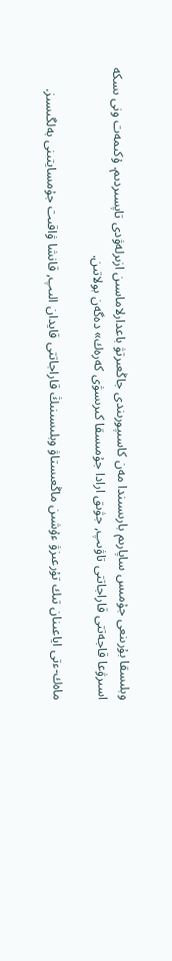وبلىسقا بۇرىنعى جۇمىس ساپارىم بارىسىندا مەن كاسىپورىندى جاڭعىرتۋ باعدارلاماسىن ازىرلەۋدى تاپسىردىم. ۇكىمەت ونى ىسكە اسىرۋعا قاجەتتى قاراجاتتى تاۋىپ, جۋىق ارادا جۇمىسقا كىرىسۋى كەرەك» دەگەن بولاتىن.

ماەك-ءتى اياعىنان تىك تۇرعىزۋ ءۇشىن ماڭعىستاۋ وبلىسىنىڭ قاراجاتتى قايدان الىپ, قانشا ۋاقىت جۇمسايتىنى بەلگىسىز.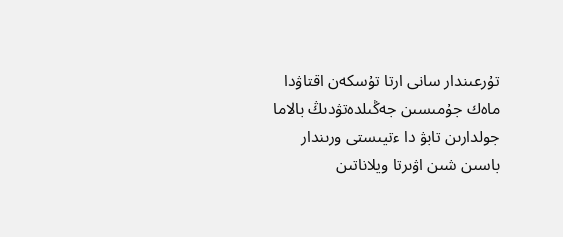تۇرعىندار سانى ارتا تۇسكەن اقتاۋدا ماەك جۇمىسىن جەڭىلدەتۋدىڭ بالاما جولدارىن تابۋ دا ءتيىستى ورىندار باسىن شىن اۋىرتا ويلاناتىن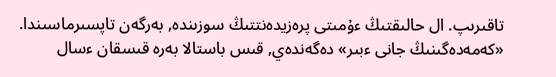تاقىرىپ. ال حالىقتىڭ ءۇمىتى پرەزيدەنتتىڭ سوزىندە, بەرگەن تاپسىرماسىندا. «كەمەدەگىنىڭ جانى ءبىر» دەگەندەي, قىس باستالا بەرە قىسقان ءسال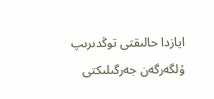ايازدا حالىقتى توڭدىرىپ ۇلگەرگەن جەرگىلىكتى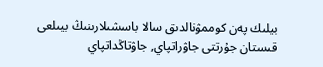بيلىك پەن كوممۋنالدىق سالا باسشىلارىنىڭ بيىلعى قىستان جۇرتتى جاۋراتپاي, جاۋتاڭداتپاي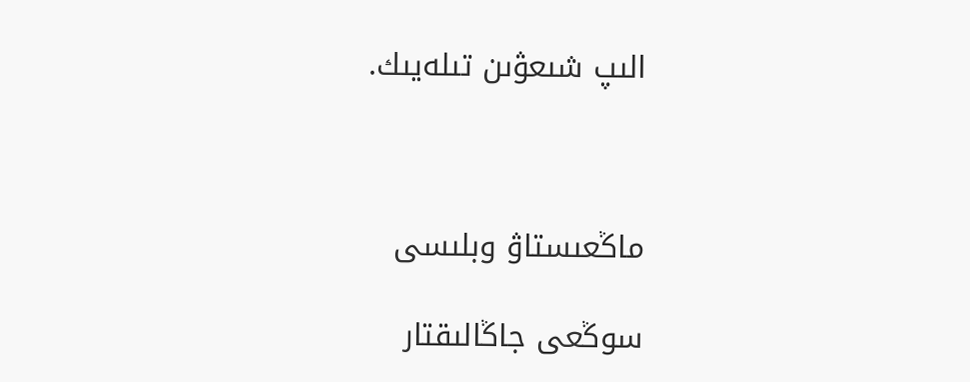الىپ شىعۋىن تىلەيىك.



ماڭعىستاۋ وبلىسى

سوڭعى جاڭالىقتار